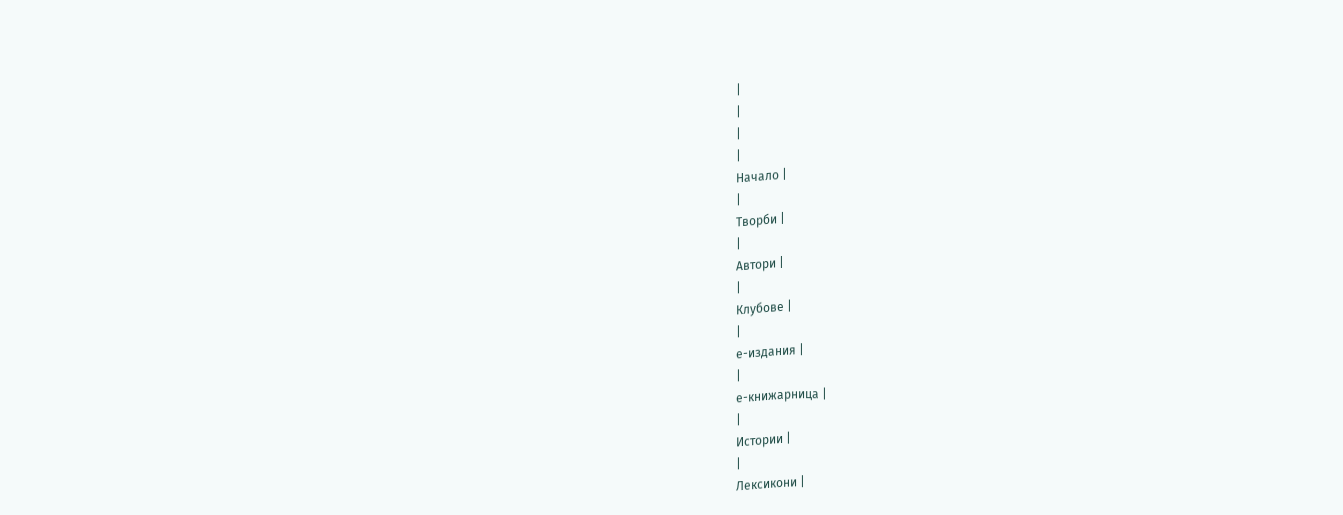|
|
|
|
Начало |
|
Творби |
|
Автори |
|
Клубове |
|
е-издания |
|
е-книжарница |
|
Истории |
|
Лексикони |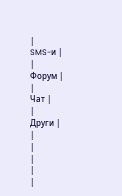|
SMS-и |
|
Форум |
|
Чат |
|
Други |
|
|
|
|
|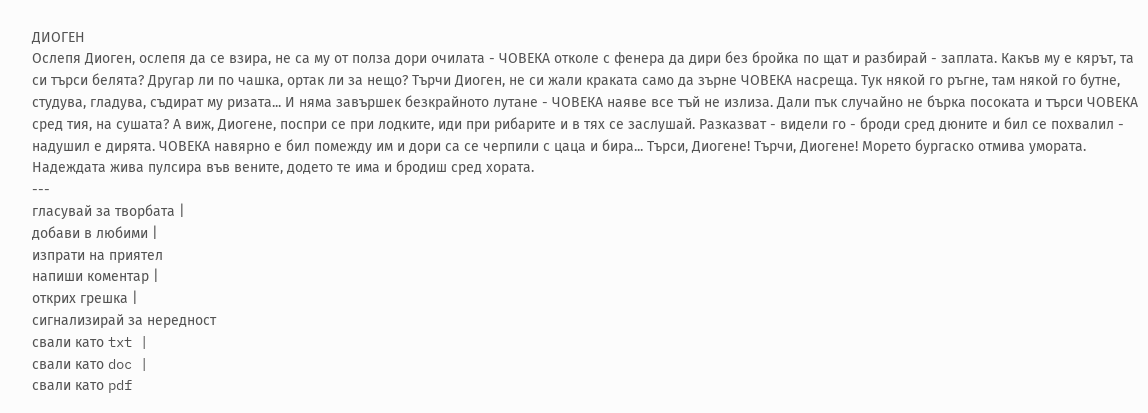ДИОГЕН
Ослепя Диоген, ослепя да се взира, не са му от полза дори очилата - ЧОВЕКА отколе с фенера да дири без бройка по щат и разбирай - заплата. Какъв му е кярът, та си търси белята? Другар ли по чашка, ортак ли за нещо? Търчи Диоген, не си жали краката само да зърне ЧОВЕКА насреща. Тук някой го ръгне, там някой го бутне, студува, гладува, съдират му ризата... И няма завършек безкрайното лутане - ЧОВЕКА наяве все тъй не излиза. Дали пък случайно не бърка посоката и търси ЧОВЕКА сред тия, на сушата? А виж, Диогене, поспри се при лодките, иди при рибарите и в тях се заслушай. Разказват - видели го - броди сред дюните и бил се похвалил - надушил е дирята. ЧОВЕКА навярно е бил помежду им и дори са се черпили с цаца и бира... Търси, Диогене! Търчи, Диогене! Морето бургаско отмива умората. Надеждата жива пулсира във вените, додето те има и бродиш сред хората.
---
гласувай за творбата |
добави в любими |
изпрати на приятел
напиши коментар |
открих грешка |
сигнализирай за нередност
свали като txt |
свали като doc |
свали като pdf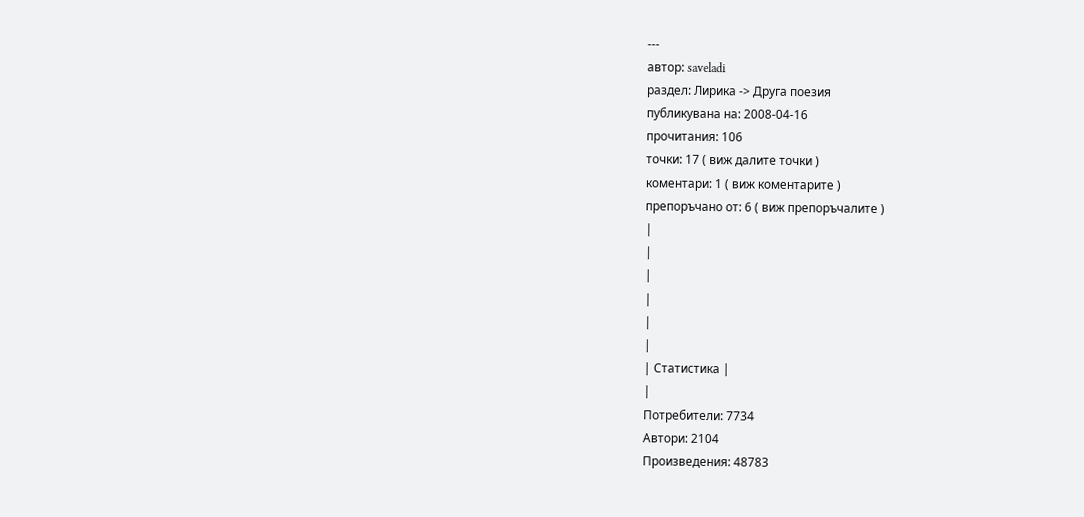---
автор: saveladi
раздел: Лирика -> Друга поезия
публикувана на: 2008-04-16
прочитания: 106
точки: 17 ( виж далите точки )
коментари: 1 ( виж коментарите )
препоръчано от: 6 ( виж препоръчалите )
|
|
|
|
|
|
| Статистика |
|
Потребители: 7734
Автори: 2104
Произведения: 48783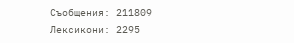Съобщения: 211809
Лексикони: 2295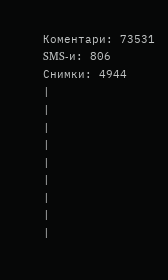Коментари: 73531
SMS-и: 806
Снимки: 4944
|
|
|
|
|
|
|
|
|